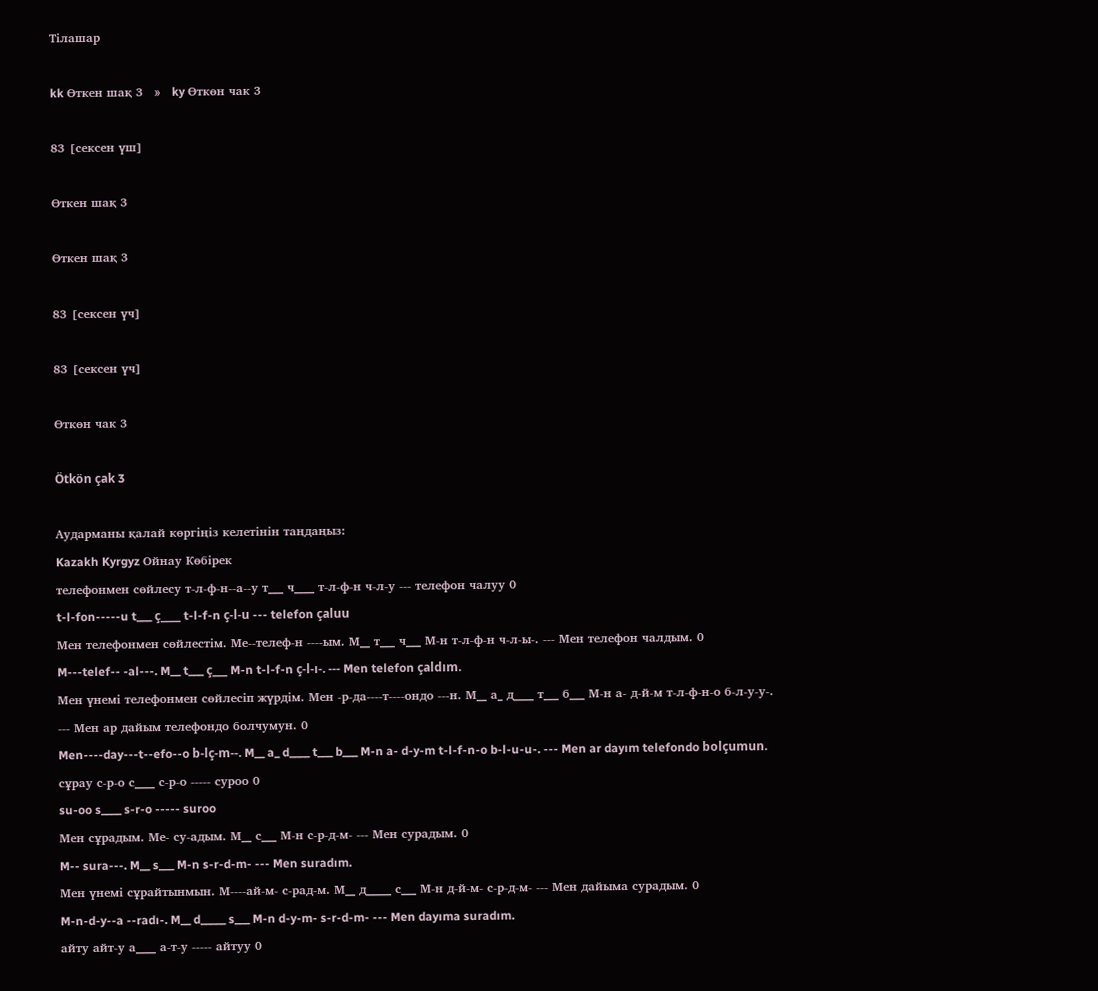Тілашар

kk Өткен шақ 3   »   ky Өткөн чак 3

83 [сексен үш]

Өткен шақ 3

Өткен шақ 3

83 [сексен үч]

83 [сексен үч]

Өткөн чак 3

Ötkön çak 3

Аударманы қалай көргіңіз келетінін таңдаңыз:
Kazakh Kyrgyz Ойнау Көбірек
телефонмен сөйлесу т-л-ф-н--а--у т___ ч____ т-л-ф-н ч-л-у --- телефон чалуу 0
t-l-fon-----u t___ ç____ t-l-f-n ç-l-u --- telefon çaluu
Мен телефонмен сөйлестім. Ме--телеф-н ----ым. М__ т___ ч___ М-н т-л-ф-н ч-л-ы-. --- Мен телефон чалдым. 0
M---telef-- -al---. M__ t___ ç___ M-n t-l-f-n ç-l-ı-. --- Men telefon çaldım.
Мен үнемі телефонмен сөйлесіп жүрдім. Мен -р-да----т----ондо ---н. М__ а_ д____ т___ б___ М-н а- д-й-м т-л-ф-н-о б-л-у-у-. --- Мен ар дайым телефондо болчумун. 0
Men----day---t--efo--o b-lç-m--. M__ a_ d____ t___ b___ M-n a- d-y-m t-l-f-n-o b-l-u-u-. --- Men ar dayım telefondo bolçumun.
сұрау с-р-о с____ с-р-о ----- суроо 0
su-oo s____ s-r-o ----- suroo
Мен сұрадым. Ме- су-адым. М__ с___ М-н с-р-д-м- --- Мен сурадым. 0
M-- sura---. M__ s___ M-n s-r-d-m- --- Men suradım.
Мен үнемі сұрайтынмын. М----ай-м- с-рад-м. М__ д_____ с___ М-н д-й-м- с-р-д-м- --- Мен дайыма сурадым. 0
M-n-d-y--a --radı-. M__ d_____ s___ M-n d-y-m- s-r-d-m- --- Men dayıma suradım.
айту айт-у а____ а-т-у ----- айтуу 0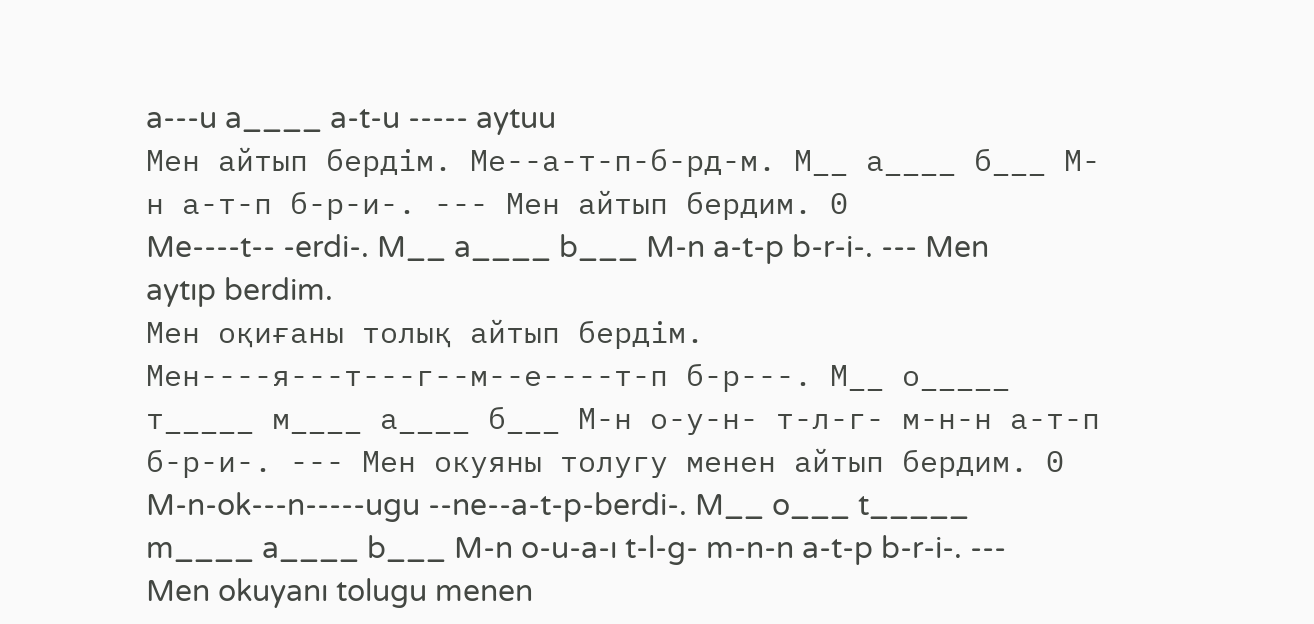a---u a____ a-t-u ----- aytuu
Мен айтып бердім. Ме--а-т-п-б-рд-м. М__ а____ б___ М-н а-т-п б-р-и-. --- Мен айтып бердим. 0
Me----t-- -erdi-. M__ a____ b___ M-n a-t-p b-r-i-. --- Men aytıp berdim.
Мен оқиғаны толық айтып бердім. Мен----я---т---г--м--е----т-п б-р---. М__ о_____ т_____ м____ а____ б___ М-н о-у-н- т-л-г- м-н-н а-т-п б-р-и-. --- Мен окуяны толугу менен айтып бердим. 0
M-n-ok---n-----ugu --ne--a-t-p-berdi-. M__ o___ t_____ m____ a____ b___ M-n o-u-a-ı t-l-g- m-n-n a-t-p b-r-i-. --- Men okuyanı tolugu menen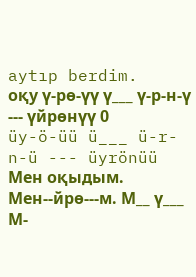aytıp berdim.
оқу ү-рө-үү ү___ ү-р-н-ү --- үйрөнүү 0
üy-ö-üü ü___ ü-r-n-ü --- üyrönüü
Мен оқыдым. Мен--йрө---м. М__ ү___ М-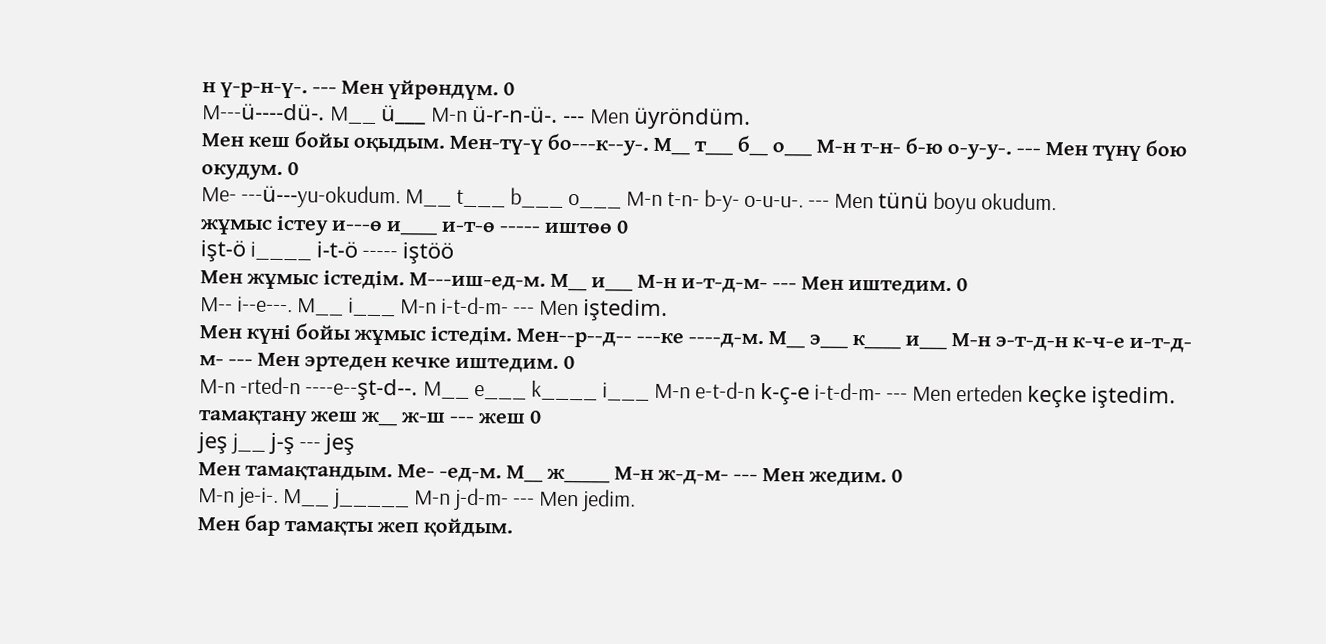н ү-р-н-ү-. --- Мен үйрөндүм. 0
M---ü----dü-. M__ ü___ M-n ü-r-n-ü-. --- Men üyröndüm.
Мен кеш бойы оқыдым. Мен-тү-ү бо---к--у-. М__ т___ б__ о___ М-н т-н- б-ю о-у-у-. --- Мен түнү бою окудум. 0
Me- ---ü---yu-okudum. M__ t___ b___ o___ M-n t-n- b-y- o-u-u-. --- Men tünü boyu okudum.
жұмыс істеу и---ө и____ и-т-ө ----- иштөө 0
işt-ö i____ i-t-ö ----- iştöö
Мен жұмыс істедім. М---иш-ед-м. М__ и___ М-н и-т-д-м- --- Мен иштедим. 0
M-- i--e---. M__ i___ M-n i-t-d-m- --- Men iştedim.
Мен күні бойы жұмыс істедім. Мен--р--д-- ---ке ----д-м. М__ э___ к____ и___ М-н э-т-д-н к-ч-е и-т-д-м- --- Мен эртеден кечке иштедим. 0
M-n -rted-n ----e--şt-d--. M__ e___ k____ i___ M-n e-t-d-n k-ç-e i-t-d-m- --- Men erteden keçke iştedim.
тамақтану жеш ж__ ж-ш --- жеш 0
jeş j__ j-ş --- jeş
Мен тамақтандым. Ме- -ед-м. М__ ж_____ М-н ж-д-м- --- Мен жедим. 0
M-n je-i-. M__ j_____ M-n j-d-m- --- Men jedim.
Мен бар тамақты жеп қойдым.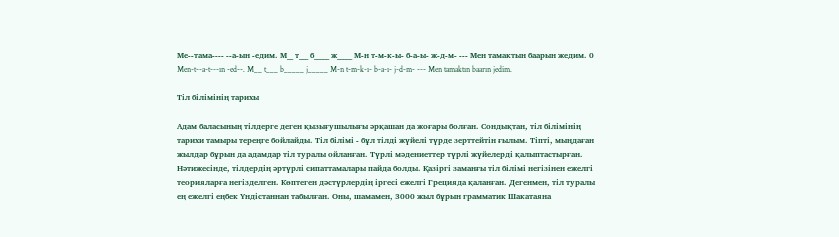Ме--тама---- --а-ын -едим. М__ т___ б_____ ж_____ М-н т-м-к-ы- б-а-ы- ж-д-м- --- Мен тамактын баарын жедим. 0
Men-t--a-t---ın -ed--. M__ t___ b_____ j_____ M-n t-m-k-ı- b-a-ı- j-d-m- --- Men tamaktın baarın jedim.

Тіл білімінің тарихы

Адам баласының тілдерге деген қызығушылығы әрқашан да жоғары болған. Сондықтан, тіл білімінің тарихи тамыры тереңге бойлайды. Тіл білімі - бұл тілді жүйелі түрде зерттейтін ғылым. Тіпті, мыңдаған жылдар бұрын да адамдар тіл туралы ойланған. Түрлі мәдениеттер түрлі жүйелерді қалыптастырған. Нәтижесінде, тілдердің әртүрлі сипаттамалары пайда болды. Қазіргі заманғы тіл білімі негізінен ежелгі теорияларға негізделген. Көптеген дәстүрлердің іргесі ежелгі Грецияда қаланған. Дегенмен, тіл туралы ең ежелгі еңбек Үндістаннан табылған. Оны, шамамен, 3000 жыл бұрын грамматик Шакатаяна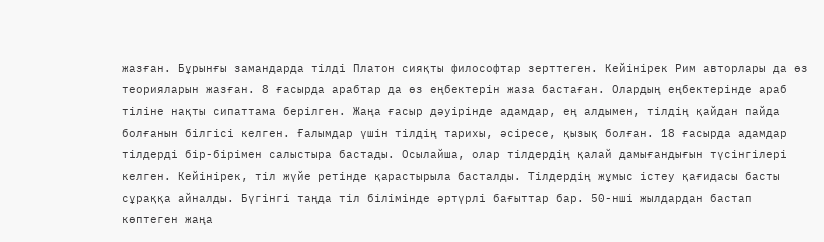жазған. Бұрынғы замандарда тілді Платон сияқты философтар зерттеген. Кейінірек Рим авторлары да өз теорияларын жазған. 8 ғасырда арабтар да өз еңбектерін жаза бастаған. Олардың еңбектерінде араб тіліне нақты сипаттама берілген. Жаңа ғасыр дәуірінде адамдар, ең алдымен, тілдің қайдан пайда болғанын білгісі келген. Ғалымдар үшін тілдің тарихы, әсіресе, қызық болған. 18 ғасырда адамдар тілдерді бір-бірімен салыстыра бастады. Осылайша, олар тілдердің қалай дамығандығын түсінгілері келген. Кейінірек, тіл жүйе ретінде қарастырыла басталды. Тілдердің жұмыс істеу қағидасы басты сұраққа айналды. Бүгінгі таңда тіл білімінде әртүрлі бағыттар бар. 50-нші жылдардан бастап көптеген жаңа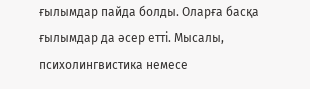ғылымдар пайда болды. Оларға басқа ғылымдар да әсер етті. Мысалы, психолингвистика немесе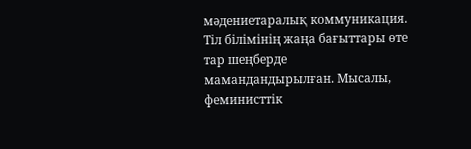мәдениетаралық коммуникация. Тіл білімінің жаңа бағыттары өте тар шеңберде мамандандырылған. Мысалы, феминисттік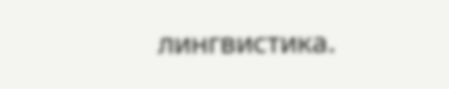лингвистика.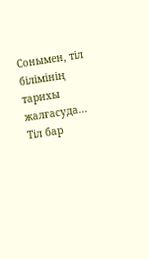Сонымен, тіл білімінің тарихы жалғасуда... Тіл бар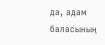да, адам баласының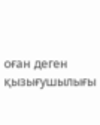оған деген қызығушылығы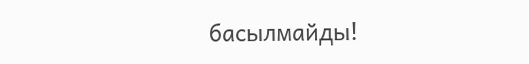басылмайды!